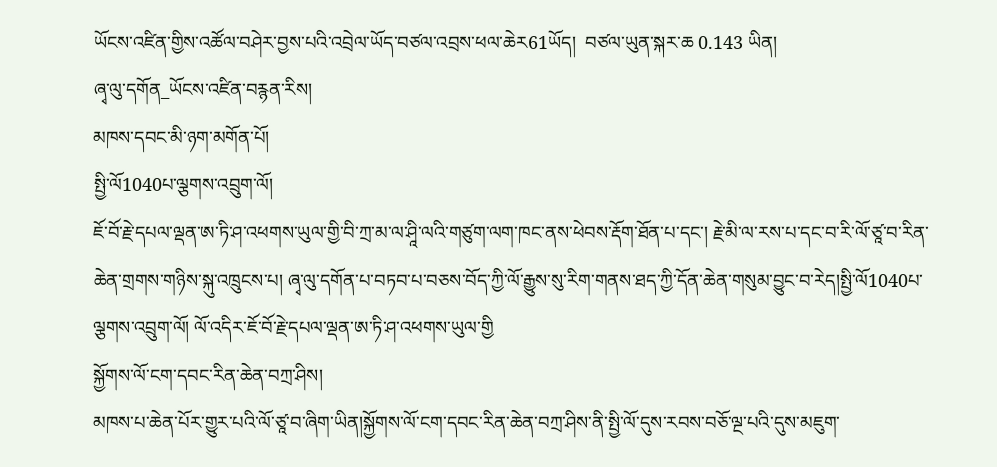ཡོངས་འཛིན་གྱིས་འཚོལ་བཤེར་བྱས་པའི་འབྲེལ་ཡོད་བཙལ་འབྲས་ཕལ་ཆེར61ཡོད།  བཙལ་ཡུན་སྐར་ཆ 0.143 ཡིན།
ཞྭ་ལུ་དགོན_ཡོངས་འཛིན་བརྙན་རིས།
མཁས་དབང་མི་ཉག་མགོན་པོ།
སྤྱི་ལོ1040པ་ལྕགས་འབྲུག་ལོ།
ཇོ་བོ་རྗེ་དཔལ་ལྡན་ཨ་ཏི་ཤ་འཕགས་ཡུལ་གྱི་བི་ཀྲ་མ་ལ་ཤཱི་ལའི་གཙུག་ལག་ཁང་ནས་ཕེབས་རྡོག་ཐོན་པ་དང་། རྗེ་མི་ལ་རས་པ་དང་བ་རི་ལོ་ཙཱ་བ་རིན་ཆེན་གྲགས་གཉིས་སྐུ་འཁྲུངས་པ། ཞྭ་ལུ་དགོན་པ་བཏབ་པ་བཅས་བོད་ཀྱི་ལོ་རྒྱུས་སུ་རིག་གནས་ཐད་ཀྱི་དོན་ཆེན་གསུམ་བྱུང་བ་རེད།སྤྱི་ལོ1040པ་ལྕགས་འབྲུག་ལོ། ལོ་འདིར་ཇོ་བོ་རྗེ་དཔལ་ལྡན་ཨ་ཏི་ཤ་འཕགས་ཡུལ་གྱི
སྐྱོགས་ལོ་ངག་དབང་རིན་ཆེན་བཀྲ་ཤིས།
མཁས་པ་ཆེན་པོར་གྱུར་པའི་ལོ་ཙཱ་བ་ཞིག་ཡིན།སྐྱོགས་ལོ་ངག་དབང་རིན་ཆེན་བཀྲ་ཤིས་ནི་སྤྱི་ལོ་དུས་རབས་བཅོ་ལྔ་པའི་དུས་མཇུག་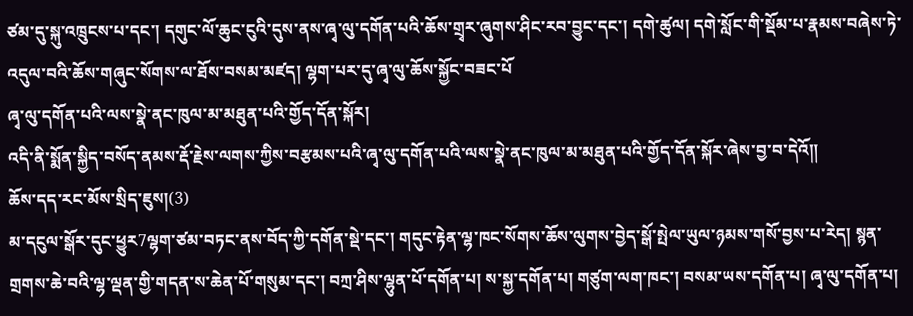ཙམ་དུ་སྐུ་འཁྲུངས་པ་དང་། དགུང་ལོ་ཆུང་ངུའི་དུས་ནས་ཞྭ་ལུ་དགོན་པའི་ཆོས་གྲྭར་ཞུགས་ཤིང་རབ་བྱུང་དང་། དགེ་ཚུལ། དགེ་སློང་གི་སྡོམ་པ་རྣམས་བཞེས་ཏེ་འདུལ་བའི་ཆོས་གཞུང་སོགས་ལ་ཐོས་བསམ་མཛད། ལྷག་པར་དུ་ཞྭ་ལུ་ཆོས་སྐྱོང་བཟང་པོ
ཞྭ་ལུ་དགོན་པའི་ལས་སྣེ་ནང་ཁུལ་མ་མཐུན་པའི་གྱོད་དོན་སྐོར།
འདི་ནི་སྨོན་སྐྱིད་བསོད་ནམས་རྡོ་རྗེས་ལགས་ཀྱིས་བརྩམས་པའི་ཞྭ་ལུ་དགོན་པའི་ལས་སྣེ་ནང་ཁུལ་མ་མཐུན་པའི་གྱོད་དོན་སྐོར་ཞེས་བྱ་བ་དེའོ༎
ཆོས་དད་རང་མོས་སྲིད་ཇུས།(3)
མ་དངུལ་སྒོར་དུང་ཕྱུར7ལྷག་ཙམ་བཏང་ནས་བོད་ཀྱི་དགོན་སྡེ་དང་། གདུང་རྟེན་ལྷ་ཁང་སོགས་ཆོས་ལུགས་བྱེད་སྒོ་སྤེལ་ཡུལ་ཉམས་གསོ་བྱས་པ་རེད། སྙན་གྲགས་ཆེ་བའི་ལྷ་ལྡན་གྱི་གདན་ས་ཆེན་པོ་གསུམ་དང་། བཀྲ་ཤིས་ལྷུན་པོ་དགོན་པ། ས་སྐྱ་དགོན་པ། གཙུག་ལག་ཁང་། བསམ་ཡས་དགོན་པ། ཞྭ་ལུ་དགོན་པ།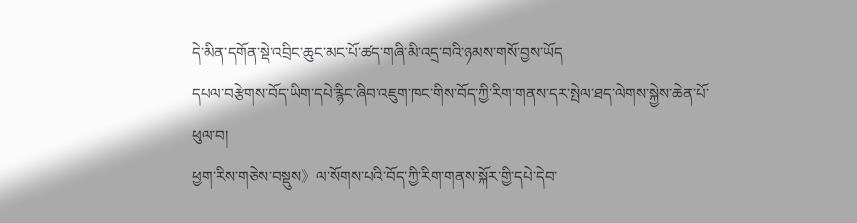དེ་མིན་དགོན་སྡེ་འབྲིང་ཆུང་མང་པོ་ཚད་གཞི་མི་འདྲ་བའི་ཉམས་གསོ་བྱས་ཡོད
དཔལ་བརྩེགས་བོད་ཡིག་དཔེ་རྙིང་ཞིབ་འཇུག་ཁང་གིས་བོད་ཀྱི་རིག་གནས་དར་སྤེལ་ཐད་ལེགས་སྐྱེས་ཆེན་པོ་ཕུལ་བ།
ཕྱག་རིས་གཅེས་བསྡུས》ལ་སོགས་པའི་བོད་ཀྱི་རིག་གནས་སྐོར་གྱི་དཔེ་དེབ་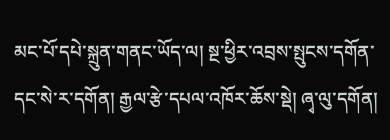མང་པོ་དཔེ་སྐྲུན་གནང་ཡོད་ལ། སྔ་ཕྱིར་འབྲས་སྤུངས་དགོན་དང་སེ་ར་དགོན། རྒྱལ་རྩེ་དཔལ་འཁོར་ཆོས་སྡེ། ཞྭ་ལུ་དགོན།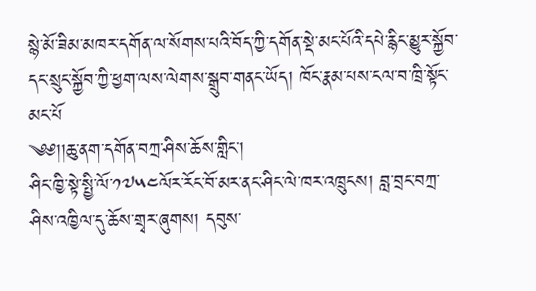སྙེ་མོ་ཟིམ་མཁར་དགོན་ལ་སོགས་པའི་བོད་ཀྱི་དགོན་སྡེ་མང་པོའི་དཔེ་རྙིང་མྱུར་སྐྱོབ་དང་སྲུང་སྐྱོབ་ཀྱི་ཕྱག་ལས་ལེགས་སྒྲུབ་གནང་ཡོད། ཁོང་རྣམ་པས་ངལ་བ་ཁྲི་སྟོང་མང་པོ
༄༅།།ཆུ་ནག་དགོན་བཀྲ་ཤིས་ཆོས་གླིང་།
ཤིང་ཁྱི་སྟེ་སྤྱི་ལོ་༡༧༥༤ལོར་རོང་བོ་མར་ནང་ཤིང་ལེ་ཁར་འཁྲུངས། བླ་བྲང་བཀྲ་ཤིས་འཁྱིལ་དུ་ཆོས་གྲྭར་ཞུགས། དབུས་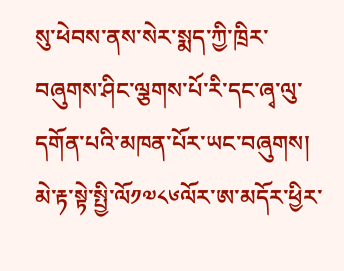སུ་ཕེབས་ནས་སེར་སྨད་ཀྱི་ཁྲིར་བཞུགས་ཤིང་ལྕགས་པོ་རི་དང་ཞྭ་ལུ་དགོན་པའི་མཁན་པོར་ཡང་བཞུགས། མེ་རྟ་སྟེ་སྤྱི་ལོ༡༧༨༦ལོར་ཨ་མདོར་ཕྱིར་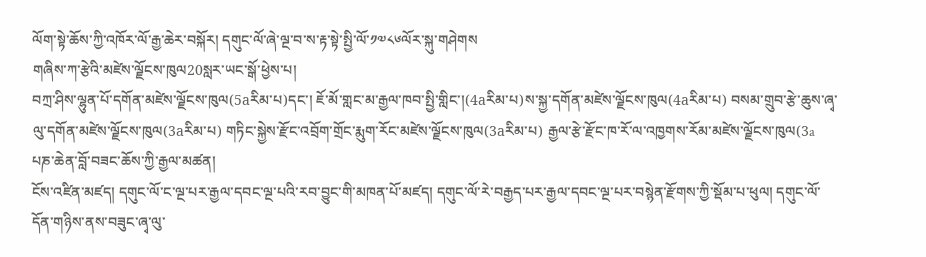ལོག་སྟེ་ཆོས་ཀྱི་འཁོར་ལོ་རྒྱ་ཆེར་བསྐོར། དགུང་ལོ་ཞེ་ལྔ་བ་ས་རྟ་སྟེ་སྤྱི་ལོ་༡༧༨༦ལོར་སྐུ་གཤེགས
གཞིས་ཀ་རྩེའི་མཛེས་ལྗོངས་ཁུལ20སླར་ཡང་སྒོ་ཕྱེས་པ།
བཀྲ་ཤིས་ལྷུན་པོ་དགོན་མཛེས་ལྗོངས་ཁུལ(5aརིམ་པ)དང་། ཇོ་མོ་གླང་མ་རྒྱལ་ཁབ་སྤྱི་གླིང་།(4aརིམ་པ)ས་སྐྱ་དགོན་མཛེས་ལྗོངས་ཁུལ(4aརིམ་པ) བསམ་གྲུབ་རྩེ་ཆུས་ཞྭ་ལུ་དགོན་མཛེས་ལྗོངས་ཁུལ(3aརིམ་པ) གཏིང་སྐྱེས་རྫོང་འབྲོག་གྲོང་རྨུག་རོང་མཛེས་ལྗོངས་ཁུལ(3aརིམ་པ) རྒྱལ་རྩེ་རྫོང་ཁ་རོ་ལ་འཁྱགས་རོམ་མཛེས་ལྗོངས་ཁུལ(3a
པཎ་ཆེན་བློ་བཟང་ཆོས་ཀྱི་རྒྱལ་མཚན།
ངོས་འཛིན་མཛད། དགུང་ལོ་ང་ལྔ་པར་རྒྱལ་དབང་ལྔ་པའི་རབ་བྱུང་གི་མཁན་པོ་མཛད། དགུང་ལོ་རེ་བརྒྱད་པར་རྒྱལ་དབང་ལྔ་པར་བསྙེན་རྫོགས་ཀྱི་སྡོམ་པ་ཕུལ། དགུང་ལོ་དོན་གཉིས་ནས་བཟུང་ཞྭ་ལུ་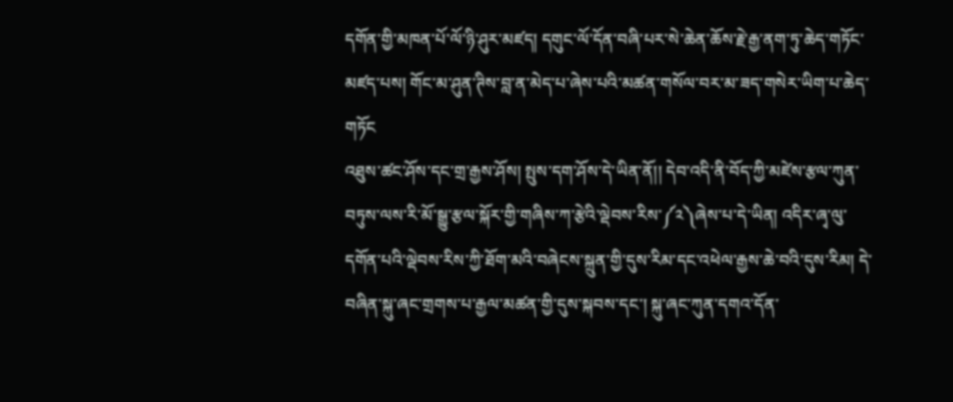དགོན་གྱི་མཁན་པོ་ལོ་ཉི་ཤུར་མཛད། དགུང་ལོ་དོན་བཞི་པར་སེ་ཆེན་ཆོས་རྗེ་རྒྱ་ནག་ཏུ་ཆེད་གཏོང་མཛད་པས། གོང་མ་ཤུན་ཊིས་བླ་ན་མེད་པ་ཞེས་པའི་མཚན་གསོལ་བར་མ་ཟད་གསེར་ཡིག་པ་ཆེད་གཏོང
འཐུས་ཚང་ཤོས་དང་གྲ་རྒྱས་ཤོས། སྤུས་དག་ཤོས་དེ་ཡིན་ནོ།། དེབ་འདི་ནི་བོད་ཀྱི་མཛེས་རྩལ་ཀུན་བཏུས་ལས་རི་མོ་སྒྱུ་རྩལ་སྐོར་གྱི་གཞིས་ཀ་རྩེའི་ལྡེབས་རིས་༼༢༽ཞེས་པ་དེ་ཡིན། འདིར་ཞྭ་ལུ་དགོན་པའི་ལྡེབས་རིས་ཀྱི་ཐོག་མའི་བཞེངས་སྐྲུན་གྱི་དུས་རིམ་དང་འཕེལ་རྒྱས་ཆེ་བའི་དུས་རིམ། དེ་བཞིན་སྐུ་ཞང་གྲགས་པ་རྒྱལ་མཚན་གྱི་དུས་སྐབས་དང་། སྐུ་ཞང་ཀུན་དགའ་དོན་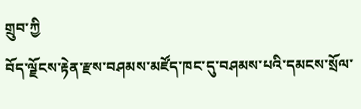གྲུབ་ཀྱི
བོད་ལྗོངས་རྟེན་རྫས་བཤམས་མཛོད་ཁང་དུ་བཤམས་པའི་དམངས་སྲོལ་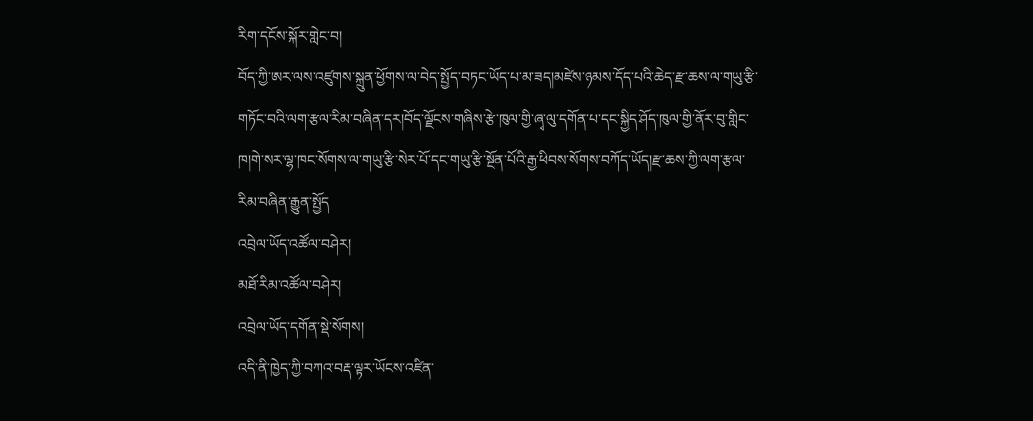རིག་དངོས་སྐོར་གླེང་བ།
བོད་ཀྱི་ཨར་ལས་འཛུགས་སྐྲུན་ཕྱོགས་ལ་བེད་སྤྱོད་བཏང་ཡོད་པ་མ་ཟད།མཛེས་ཉམས་དོད་པའི་ཆེད་རྫ་ཆས་ལ་གཡུ་རྩི་གཏོང་བའི་ལག་རྩལ་རིམ་བཞིན་དར།བོད་ལྗོངས་གཞིས་རྩེ་ཁུལ་གྱི་ཞྭ་ལུ་དགོན་པ་དང་སྐྱིད་ཤོད་ཁུལ་གྱི་ནོར་བུ་གླིང་ཁ།གེ་སར་ལྷ་ཁང་སོགས་ལ་གཡུ་རྩི་སེར་པོ་དང་གཡུ་རྩི་སྔོན་པོའི་རྒྱ་ཕིབས་སོགས་བཀོད་ཡོད།རྫ་ཆས་ཀྱི་ལག་རྩལ་རིམ་བཞིན་རྒྱུན་སྤྱོད
འབྲེལ་ཡོད་འཚོལ་བཤེར།
མཐོ་རིམ་འཚོལ་བཤེར།
འབྲེལ་ཡོད་དགོན་སྡེ་སོགས།
འདི་ནི་ཁྱེད་ཀྱི་བཀའ་བརྡ་ལྟར་ཡོངས་འཛིན་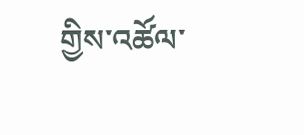གྱིས་འཚོལ་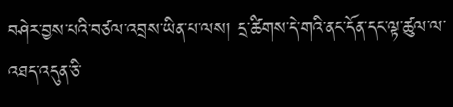བཤེར་བྱས་པའི་བཙལ་འབྲས་ཡིན་པ་ལས། དྲ་ཚིགས་དེ་གའི་ནང་དོན་དང་ལྟ་ཚུལ་ལ་འཐད་འདུན་ཅི་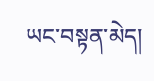ཡང་བསྟན་མེད།